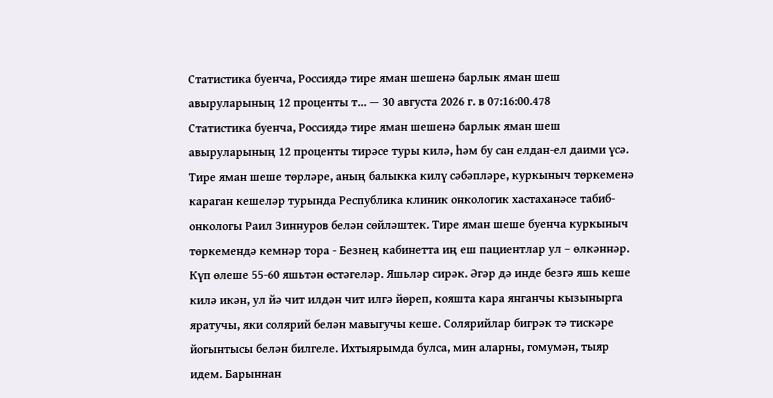Статистика буенча, Россиядә тире яман шешенә барлык яман шеш авыруларының 12 проценты т... — 30 августа 2026 г. в 07:16:00.478
Статистика буенча, Россиядә тире яман шешенә барлык яман шеш авыруларының 12 проценты тирәсе туры килә, һәм бу сан елдан-ел даими үсә. Тире яман шеше төрләре, аның балыкка килү сәбәпләре, куркыныч төркеменә караган кешеләр турында Республика клиник онкологик хастаханәсе табиб-онкологы Раил Зиннуров белән сөйләштек. Тире яман шеше буенча куркыныч төркемендә кемнәр тора - Безнең кабинетта иң еш пациентлар ул – өлкәннәр. Күп өлеше 55-60 яшьтән өстәгеләр. Яшьләр сирәк. Әгәр дә инде безгә яшь кеше килә икән, ул йә чит илдән чит илгә йөреп, кояшта кара янганчы кызынырга яратучы, яки солярий белән мавыгучы кеше. Солярийлар бигрәк тә тискәре йогынтысы белән билгеле. Ихтыярымда булса, мин аларны, гомумән, тыяр идем. Барыннан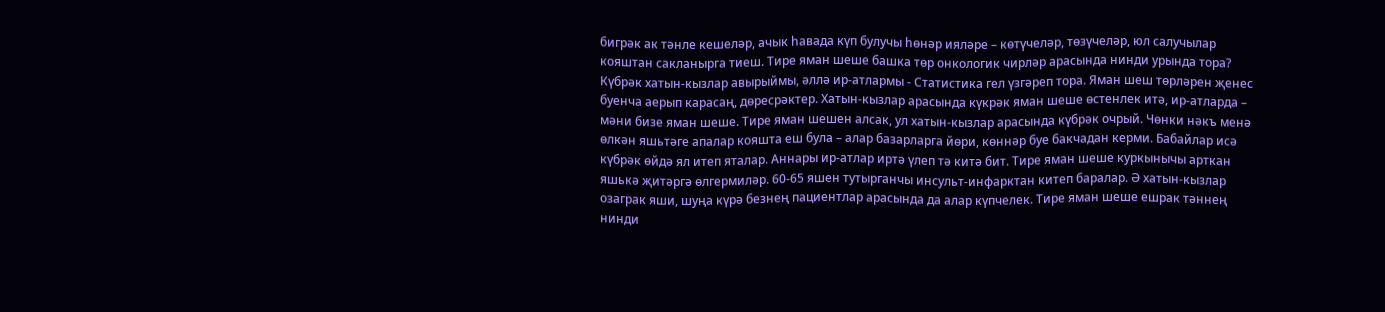бигрәк ак тәнле кешеләр, ачык һавада күп булучы һөнәр ияләре – көтүчеләр, төзүчеләр, юл салучылар кояштан сакланырга тиеш. Тире яман шеше башка төр онкологик чирләр арасында нинди урында тора? Күбрәк хатын-кызлар авырыймы, әллә ир-атлармы - Статистика гел үзгәреп тора. Яман шеш төрләрен җенес буенча аерып карасаң, дөресрәктер. Хатын-кызлар арасында күкрәк яман шеше өстенлек итә, ир-атларда – мәни бизе яман шеше. Тире яман шешен алсак, ул хатын-кызлар арасында күбрәк очрый. Чөнки нәкъ менә өлкән яшьтәге апалар кояшта еш була – алар базарларга йөри, көннәр буе бакчадан керми. Бабайлар исә күбрәк өйдә ял итеп яталар. Аннары ир-атлар иртә үлеп тә китә бит. Тире яман шеше куркынычы арткан яшькә җитәргә өлгермиләр. 60-65 яшен тутырганчы инсульт-инфарктан китеп баралар. Ә хатын-кызлар озаграк яши, шуңа күрә безнең пациентлар арасында да алар күпчелек. Тире яман шеше ешрак тәннең нинди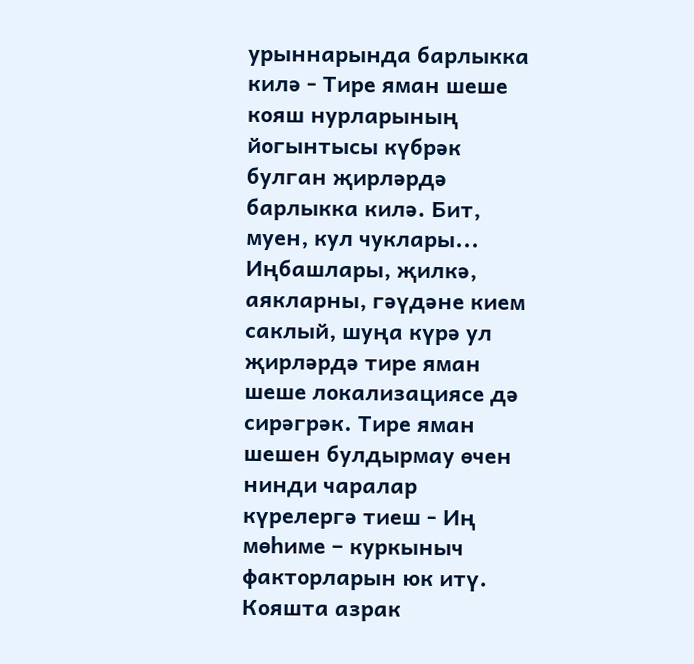урыннарында барлыкка килә - Тире яман шеше кояш нурларының йогынтысы күбрәк булган җирләрдә барлыкка килә. Бит, муен, кул чуклары... Иңбашлары, җилкә, аякларны, гәүдәне кием саклый, шуңа күрә ул җирләрдә тире яман шеше локализациясе дә сирәгрәк. Тире яман шешен булдырмау өчен нинди чаралар күрелергә тиеш - Иң мөһиме – куркыныч факторларын юк итү. Кояшта азрак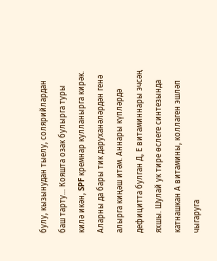булу, кызынудан тыелу, солярийлардан баш тарту... Кояшта озак булырга туры килә икән, SPF кремнар кулланырга кирәк. Аларны да бары тик даруханәләрдән генә алырга киңәш итәм. Аннары күпләрдә дефицитта булган Д, Е витаминнары эчсәң яхшы. Шулай ук тире өслеге синтезында катнашкан А витамины, коллаген эшләп чыгаруга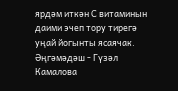ярдәм иткән С витаминын даими эчеп тору тирегә уңай йогынты ясаячак. Әңгәмәдәш - Гүзәл Камалова